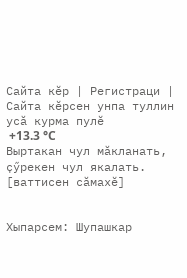Сайта кӗр | Регистраци | Сайта кӗрсен унпа туллин усӑ курма пулӗ
 +13.3 °C
Выртакан чул мӑкланать, ҫӳрекен чул якалать.
[ваттисен сӑмахӗ]


Хыпарсем: Шупашкар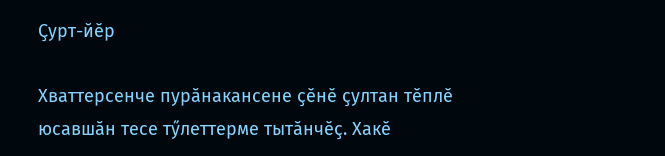Ҫурт-йӗр

Хваттерсенче пурӑнакансене ҫӗнӗ ҫултан тӗплӗ юсавшӑн тесе тӳлеттерме тытӑнчӗҫ. Хакӗ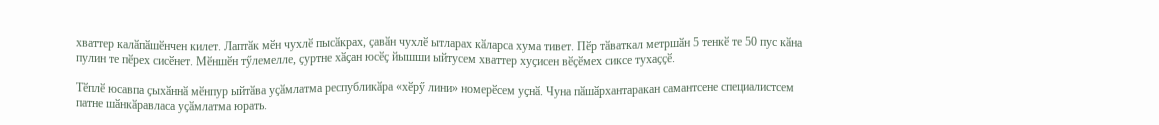хваттер калӑпӑшӗнчен килет. Лаптӑк мӗн чухлӗ пысӑкрах, ҫавӑн чухлӗ ытларах кӑларса хума тивет. Пӗр тӑваткал метршӑн 5 тенкӗ те 50 пус кӑна пулин те пӗрех сисӗнет. Мӗншӗн тӳлемелле, ҫуртне хӑҫан юсӗҫ йышши ыйтусем хваттер хуҫисен вӗҫӗмех сиксе тухаҫҫӗ.

Тӗплӗ юсавпа ҫыхӑннӑ мӗнпур ыйтӑва уҫӑмлатма республикӑра «хӗрӳ лини» номерӗсем уҫнӑ. Чуна пӑшӑрхантаракан самантсене специалистсем патне шӑнкӑравласа уҫӑмлатма юрать.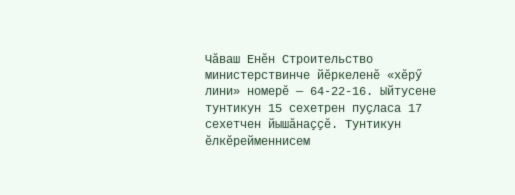Чӑваш Енӗн Строительство министерствинче йӗркеленӗ «хӗрӳ лини» номерӗ — 64-22-16. Ыйтусене тунтикун 15 сехетрен пуҫласа 17 сехетчен йышӑнаҫҫӗ. Тунтикун ӗлкӗрейменнисем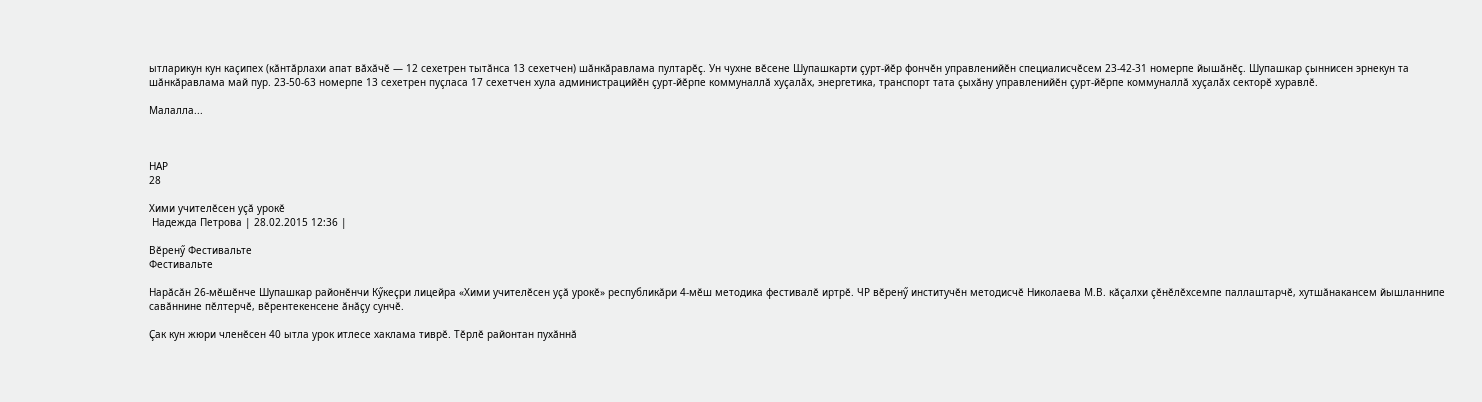ытларикун кун каҫипех (кӑнтӑрлахи апат вӑхӑчӗ — 12 сехетрен тытӑнса 13 сехетчен) шӑнкӑравлама пултарӗҫ. Ун чухне вӗсене Шупашкарти ҫурт-йӗр фончӗн управленийӗн специалисчӗсем 23-42-31 номерпе йышӑнӗҫ. Шупашкар ҫыннисен эрнекун та шӑнкӑравлама май пур. 23-50-63 номерпе 13 сехетрен пуҫласа 17 сехетчен хула администрацийӗн ҫурт-йӗрпе коммуналлӑ хуҫалӑх, энергетика, транспорт тата ҫыхӑну управленийӗн ҫурт-йӗрпе коммуналлӑ хуҫалӑх секторӗ хуравлӗ.

Малалла...



НАР
28

Хими учителӗсен уҫӑ урокӗ
 Надежда Петрова | 28.02.2015 12:36 |

Вӗренӳ Фестивальте
Фестивальте

Нарӑсӑн 26-мӗшӗнче Шупашкар районӗнчи Кӳкеҫри лицейра «Хими учителӗсен уҫӑ урокӗ» республикӑри 4-мӗш методика фестивалӗ иртрӗ. ЧР вӗренӳ институчӗн методисчӗ Николаева М.В. кӑҫалхи ҫӗнӗлӗхсемпе паллаштарчӗ, хутшӑнакансем йышланнипе савӑннине пӗлтерчӗ, вӗрентекенсене ӑнӑҫу сунчӗ.

Ҫак кун жюри членӗсен 40 ытла урок итлесе хаклама тиврӗ. Тӗрлӗ районтан пухӑннӑ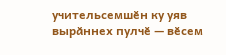учительсемшӗн ку уяв вырӑннех пулчӗ — вӗсем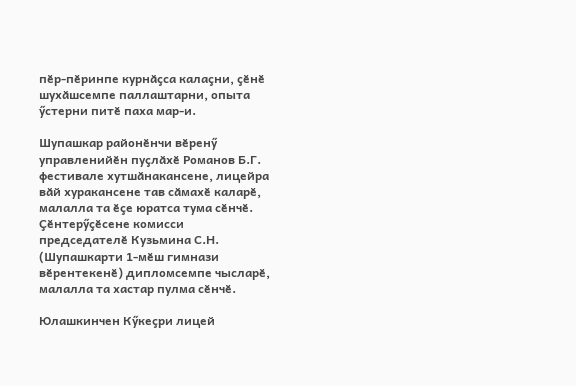пӗр-пӗринпе курнӑҫса калаҫни, ҫӗнӗ шухӑшсемпе паллаштарни, опыта ӳстерни питӗ паха мар-и.

Шупашкар районӗнчи вӗренӳ управленийӗн пуҫлӑхӗ Романов Б.Г. фестивале хутшӑнакансене, лицейра вӑй хуракансене тав сӑмахӗ каларӗ, малалла та ӗҫе юратса тума сӗнчӗ. Ҫӗнтерӳҫӗсене комисси председателӗ Кузьмина С.Н. (Шупашкарти 1-мӗш гимнази вӗрентекенӗ) дипломсемпе чысларӗ, малалла та хастар пулма сӗнчӗ.

Юлашкинчен Кӳкеҫри лицей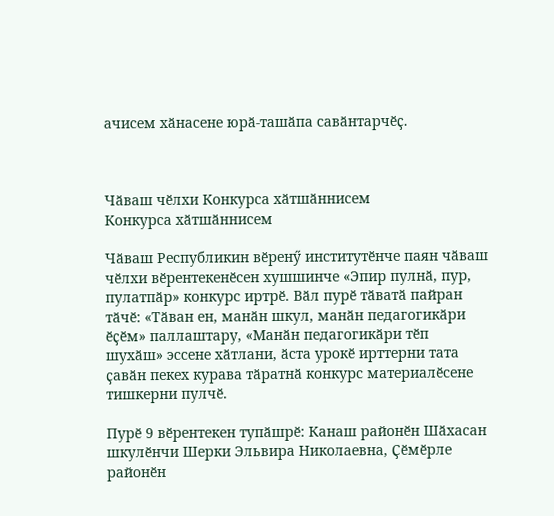ачисем хӑнасене юрӑ-ташӑпа савӑнтарчӗҫ.



Чӑваш чӗлхи Конкурса хӑтшӑннисем
Конкурса хӑтшӑннисем

Чӑваш Республикин вӗренӳ институтӗнче паян чӑваш чӗлхи вӗрентекенӗсен хушшинче «Эпир пулнӑ, пур, пулатпӑр» конкурс иртрӗ. Вӑл пурӗ тӑватӑ пайран тӑчӗ: «Тӑван ен, манӑн шкул, манӑн педагогикӑри ӗҫӗм» паллаштару, «Манӑн педагогикӑри тӗп шухӑш» эссене хӑтлани, ӑста урокӗ ирттерни тата ҫавӑн пекех курава тӑратнӑ конкурс материалӗсене тишкерни пулчӗ.

Пурӗ 9 вӗрентекен тупӑшрӗ: Канаш районӗн Шӑхасан шкулӗнчи Шерки Эльвира Николаевна, Ҫӗмӗрле районӗн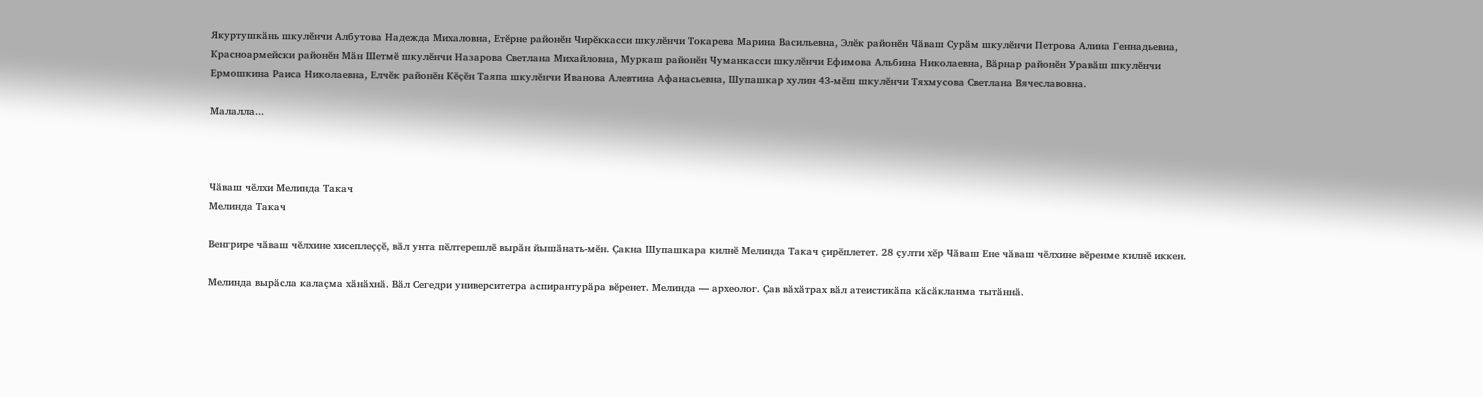Якуртушкӑнь шкулӗнчи Албутова Надежда Михаловна, Етӗрне районӗн Чирӗккасси шкулӗнчи Токарева Марина Васильевна, Элӗк районӗн Чӑваш Сурӑм шкулӗнчи Петрова Алина Геннадьевна, Красноармейски районӗн Мӑн Шетмӗ шкулӗнчи Назарова Светлана Михайловна, Муркаш районӗн Чуманкасси шкулӗнчи Ефимова Альбина Николаевна, Вӑрнар районӗн Уравӑш шкулӗнчи Ермошкина Раиса Николаевна, Елчӗк районӗн Кӗҫӗн Таяпа шкулӗнчи Иванова Алевтина Афанасьевна, Шупашкар хулин 43-мӗш шкулӗнчи Тяхмусова Светлана Вячеславовна.

Малалла...



Чӑваш чӗлхи Мелинда Такач
Мелинда Такач

Венгрире чӑваш чӗлхине хисеплеҫҫӗ, вӑл унта пӗлтерешлӗ вырӑн йышӑнать-мӗн. Ҫакна Шупашкара килнӗ Мелинда Такач ҫирӗплетет. 28 ҫулти хӗр Чӑваш Ене чӑваш чӗлхине вӗренме килнӗ иккен.

Мелинда вырӑсла калаҫма хӑнӑхнӑ. Вӑл Сегедри университетра аспирантурӑра вӗренет. Мелинда — археолог. Ҫав вӑхӑтрах вӑл атеистикӑпа кӑсӑкланма тытӑннӑ.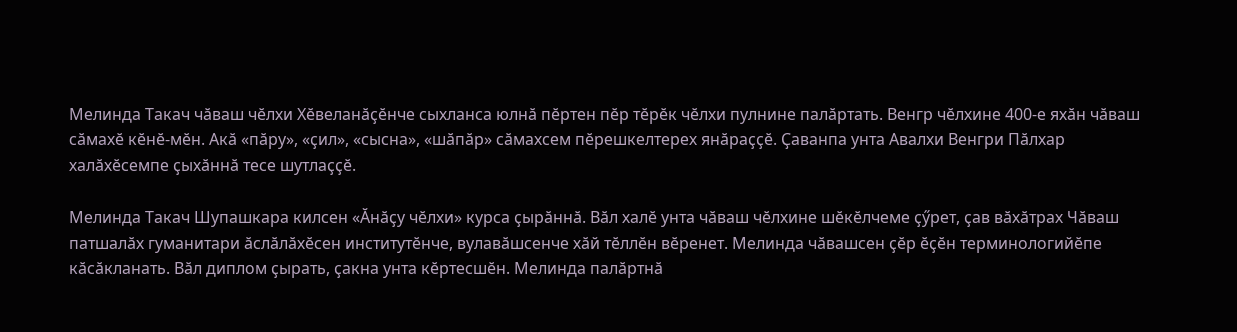Мелинда Такач чӑваш чӗлхи Хӗвеланӑҫӗнче сыхланса юлнӑ пӗртен пӗр тӗрӗк чӗлхи пулнине палӑртать. Венгр чӗлхине 400-е яхӑн чӑваш сӑмахӗ кӗнӗ-мӗн. Акӑ «пӑру», «ҫил», «сысна», «шӑпӑр» сӑмахсем пӗрешкелтерех янӑраҫҫӗ. Ҫаванпа унта Авалхи Венгри Пӑлхар халӑхӗсемпе ҫыхӑннӑ тесе шутлаҫҫӗ.

Мелинда Такач Шупашкара килсен «Ӑнӑҫу чӗлхи» курса ҫырӑннӑ. Вӑл халӗ унта чӑваш чӗлхине шӗкӗлчеме ҫӳрет, ҫав вӑхӑтрах Чӑваш патшалӑх гуманитари ӑслӑлӑхӗсен институтӗнче, вулавӑшсенче хӑй тӗллӗн вӗренет. Мелинда чӑвашсен ҫӗр ӗҫӗн терминологийӗпе кӑсӑкланать. Вӑл диплом ҫырать, ҫакна унта кӗртесшӗн. Мелинда палӑртнӑ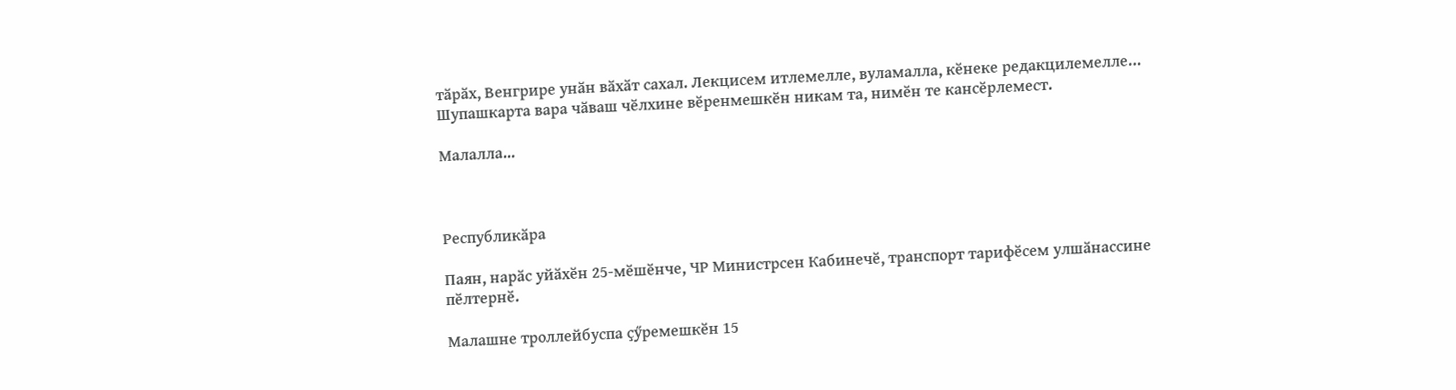тӑрӑх, Венгрире унӑн вӑхӑт сахал. Лекцисем итлемелле, вуламалла, кӗнеке редакцилемелле… Шупашкарта вара чӑваш чӗлхине вӗренмешкӗн никам та, нимӗн те кансӗрлемест.

Малалла...



Республикӑра

Паян, нарӑс уйӑхӗн 25-мӗшӗнче, ЧР Министрсен Кабинечӗ, транспорт тарифӗсем улшӑнассине пӗлтернӗ.

Малашне троллейбуспа ҫӳремешкӗн 15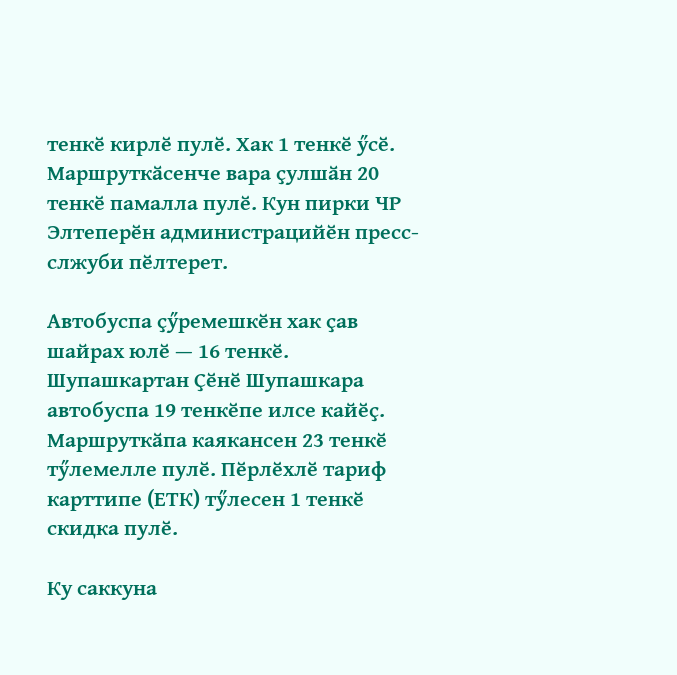тенкӗ кирлӗ пулӗ. Хак 1 тенкӗ ӳсӗ. Маршруткӑсенче вара ҫулшӑн 20 тенкӗ памалла пулӗ. Кун пирки ЧР Элтеперӗн администрацийӗн пресс-слжуби пӗлтерет.

Автобуспа ҫӳремешкӗн хак ҫав шайрах юлӗ — 16 тенкӗ. Шупашкартан Ҫӗнӗ Шупашкара автобуспа 19 тенкӗпе илсе кайӗҫ. Маршруткӑпа каякансен 23 тенкӗ тӳлемелле пулӗ. Пӗрлӗхлӗ тариф карттипе (ЕТК) тӳлесен 1 тенкӗ скидка пулӗ.

Ку саккуна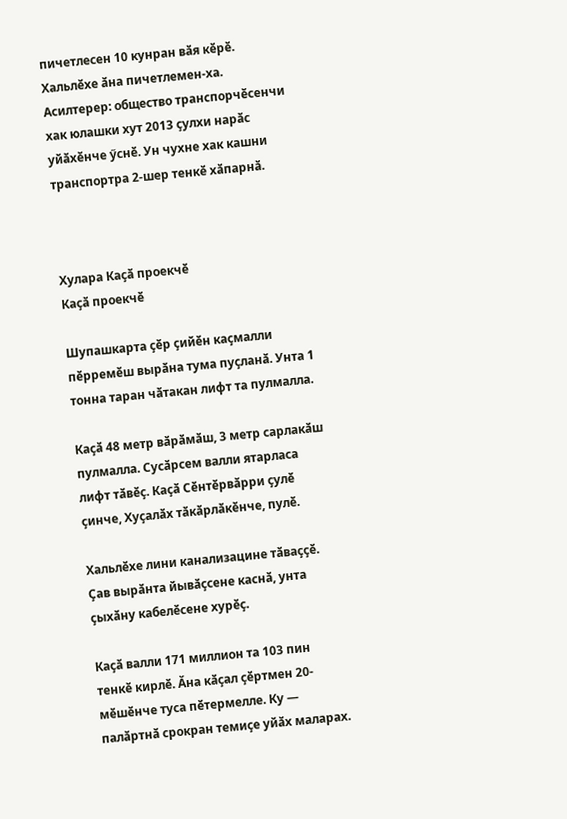пичетлесен 10 кунран вӑя кӗрӗ. Хальлӗхе ӑна пичетлемен-ха. Асилтерер: общество транспорчӗсенчи хак юлашки хут 2013 ҫулхи нарӑс уйӑхӗнче ӳснӗ. Ун чухне хак кашни транспортра 2-шер тенкӗ хӑпарнӑ.



Хулара Каҫӑ проекчӗ
Каҫӑ проекчӗ

Шупашкарта ҫӗр ҫийӗн каҫмалли пӗрремӗш вырӑна тума пуҫланӑ. Унта 1 тонна таран чӑтакан лифт та пулмалла.

Каҫӑ 48 метр вӑрӑмӑш, 3 метр сарлакӑш пулмалла. Сусӑрсем валли ятарласа лифт тӑвӗҫ. Каҫӑ Сӗнтӗрвӑрри ҫулӗ ҫинче, Хуҫалӑх тӑкӑрлӑкӗнче, пулӗ.

Хальлӗхе лини канализацине тӑваҫҫӗ. Ҫав вырӑнта йывӑҫсене каснӑ, унта ҫыхӑну кабелӗсене хурӗҫ.

Каҫӑ валли 171 миллион та 103 пин тенкӗ кирлӗ. Ӑна кӑҫал ҫӗртмен 20-мӗшӗнче туса пӗтермелле. Ку — палӑртнӑ срокран темиҫе уйӑх маларах.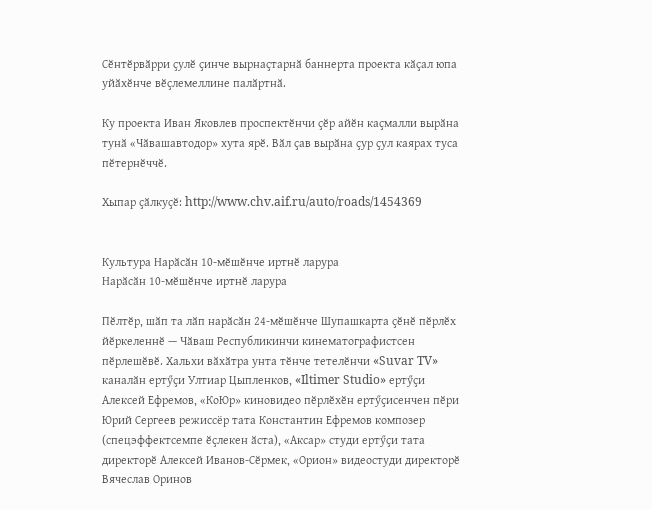Сӗнтӗрвӑрри ҫулӗ ҫинче вырнаҫтарнӑ баннерта проекта кӑҫал юпа уйӑхӗнче вӗҫлемеллине палӑртнӑ.

Ку проекта Иван Яковлев проспектӗнчи ҫӗр айӗн каҫмалли вырӑна тунӑ «Чӑвашавтодор» хута ярӗ. Вӑл ҫав вырӑна ҫур ҫул каярах туса пӗтернӗччӗ.

Хыпар ҫӑлкуҫӗ: http://www.chv.aif.ru/auto/roads/1454369


Культура Нарӑсӑн 10-мӗшӗнче иртнӗ ларура
Нарӑсӑн 10-мӗшӗнче иртнӗ ларура

Пӗлтӗр, шӑп та лӑп нарӑсӑн 24-мӗшӗнче Шупашкарта ҫӗнӗ пӗрлӗх йӗркеленнӗ — Чӑваш Республикинчи кинематографистсен пӗрлешӗвӗ. Хальхи вӑхӑтра унта тӗнче тетелӗнчи «Suvar TV» каналӑн ертӳҫи Ултиар Цыпленков, «Iltimer Studio» ертӳҫи Алексей Ефремов, «КоЮр» киновидео пӗрлӗхӗн ертӳҫисенчен пӗри Юрий Сергеев режиссёр тата Константин Ефремов композер (спецэффектсемпе ӗҫлекен ӑста), «Аксар» студи ертӳҫи тата директорӗ Алексей Иванов-Сӗрмек, «Орион» видеостуди директорӗ Вячеслав Оринов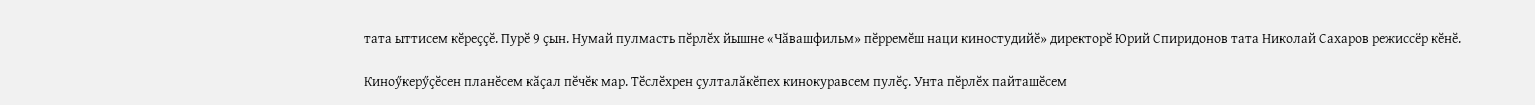тата ыттисем кӗреҫҫӗ. Пурӗ 9 ҫын. Нумай пулмасть пӗрлӗх йышне «Чӑвашфильм» пӗрремӗш наци киностудийӗ» директорӗ Юрий Спиридонов тата Николай Сахаров режиссёр кӗнӗ.

Киноӳкерӳҫӗсен планӗсем кӑҫал пӗчӗк мар. Тӗслӗхрен ҫулталӑкӗпех кинокуравсем пулӗҫ. Унта пӗрлӗх пайташӗсем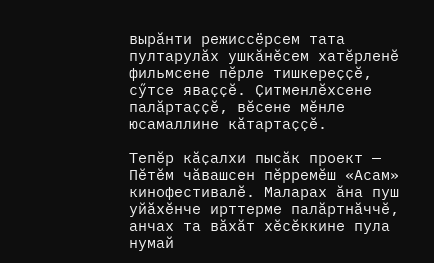вырӑнти режиссёрсем тата пултарулӑх ушкӑнӗсем хатӗрленӗ фильмсене пӗрле тишкереҫҫӗ, сӳтсе яваҫҫӗ. Ҫитменлӗхсене палӑртаҫҫӗ, вӗсене мӗнле юсамаллине кӑтартаҫҫӗ.

Тепӗр кӑҫалхи пысӑк проект — Пӗтӗм чӑвашсен пӗрремӗш «Асам» кинофестивалӗ. Маларах ӑна пуш уйӑхӗнче ирттерме палӑртнӑччӗ, анчах та вӑхӑт хӗсӗккине пула нумай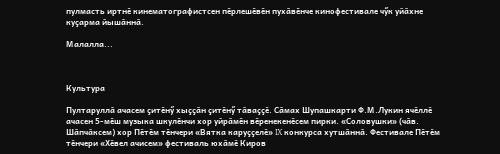пулмасть иртнӗ кинематографистсен пӗрлешӗвӗн пухӑвӗнче кинофестивале чӳк уйӑхне куҫарма йышӑннӑ.

Малалла...



Культура

Пултаруллӑ ачасем ҫитӗнӳ хыҫҫӑн ҫитӗнӳ тӑваҫҫӗ. Сӑмах Шупашкарти Ф.М.Лукин ячӗллӗ ачасен 5-мӗш музыка шкулӗнчи хор уйрӑмӗн вӗренекенӗсем пирки. «Соловушки» (чӑв. Шӑпчӑксем) хор Пӗтӗм тӗнчери «Вятка каруҫҫелӗ» IX конкурса хутшӑннӑ. Фестивале Пӗтӗм тӗнчери «Хӗвел ачисем» фестиваль юхӑмӗ Киров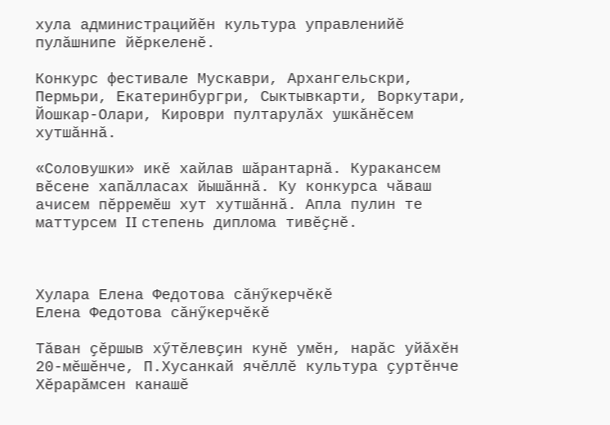хула администрацийӗн культура управленийӗ пулӑшнипе йӗркеленӗ.

Конкурс фестивале Мускаври, Архангельскри, Пермьри, Екатеринбургри, Сыктывкарти, Воркутари, Йошкар-Олари, Кироври пултарулӑх ушкӑнӗсем хутшӑннӑ.

«Соловушки» икӗ хайлав шӑрантарнӑ. Куракансем вӗсене хапӑлласах йышӑннӑ. Ку конкурса чӑваш ачисем пӗрремӗш хут хутшӑннӑ. Апла пулин те маттурсем II степень диплома тивӗҫнӗ.



Хулара Елена Федотова сӑнӳкерчӗкӗ
Елена Федотова сӑнӳкерчӗкӗ

Тӑван ҫӗршыв хӳтӗлевҫин кунӗ умӗн, нарӑс уйӑхӗн 20-мӗшӗнче, П.Хусанкай ячӗллӗ культура ҫуртӗнче Хӗрарӑмсен канашӗ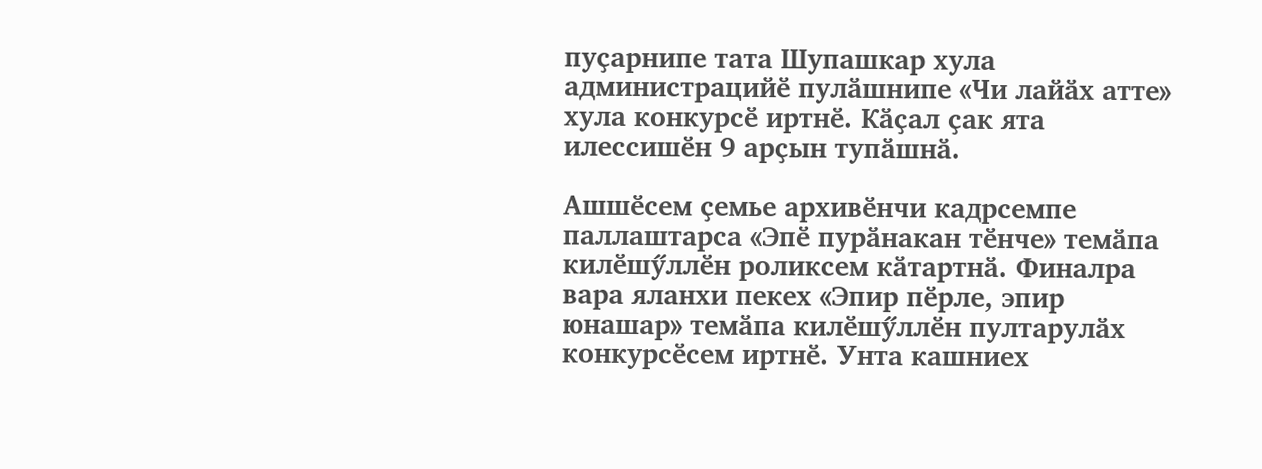пуҫарнипе тата Шупашкар хула администрацийӗ пулӑшнипе «Чи лайӑх атте» хула конкурсӗ иртнӗ. Кӑҫал ҫак ята илессишӗн 9 арҫын тупӑшнӑ.

Ашшӗсем ҫемье архивӗнчи кадрсемпе паллаштарса «Эпӗ пурӑнакан тӗнче» темӑпа килӗшӳллӗн роликсем кӑтартнӑ. Финалра вара яланхи пекех «Эпир пӗрле, эпир юнашар» темӑпа килӗшӳллӗн пултарулӑх конкурсӗсем иртнӗ. Унта кашниех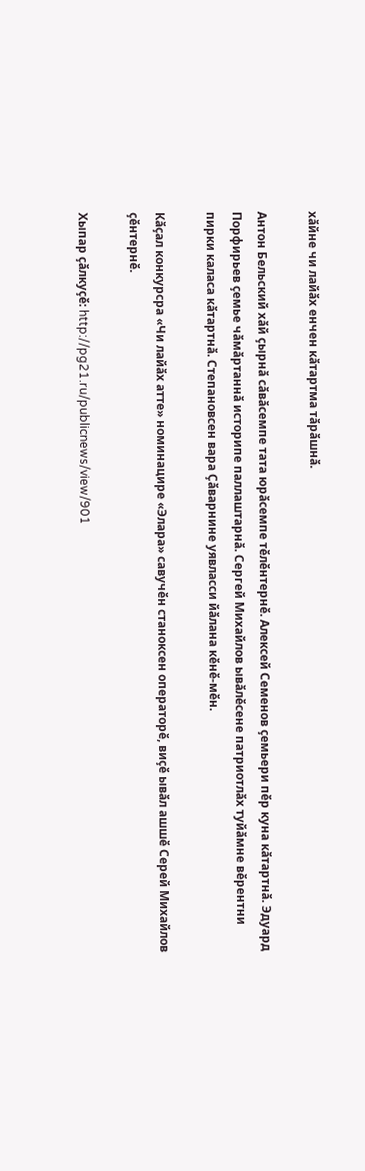хӑйне чи лайӑх енчен кӑтартма тӑрӑшнӑ.

Антон Бельский хӑй ҫырнӑ сӑвӑсемпе тата юрӑсемпе тӗлӗнтернӗ. Алексей Семенов ҫемьери пӗр куна кӑтартнӑ. Эдуард Порфирьев ҫемье чӑмӑртаннӑ историпе паллаштарнӑ. Сергей Михайлов ывӑлӗсене патриотлӑх туйӑмне вӗрентни пирки каласа кӑтартнӑ. Степановсен вара Ҫӑварнине уявласси йӑлана кӗнӗ-мӗн.

Кӑҫал конкурсра «Чи лайӑх атте» номинацире «Элара» савучӗн станоксен операторӗ, виҫӗ ывӑл ашшӗ Серей Михайлов ҫӗнтернӗ.

Хыпар ҫӑлкуҫӗ: http://pg21.ru/publicnews/view/901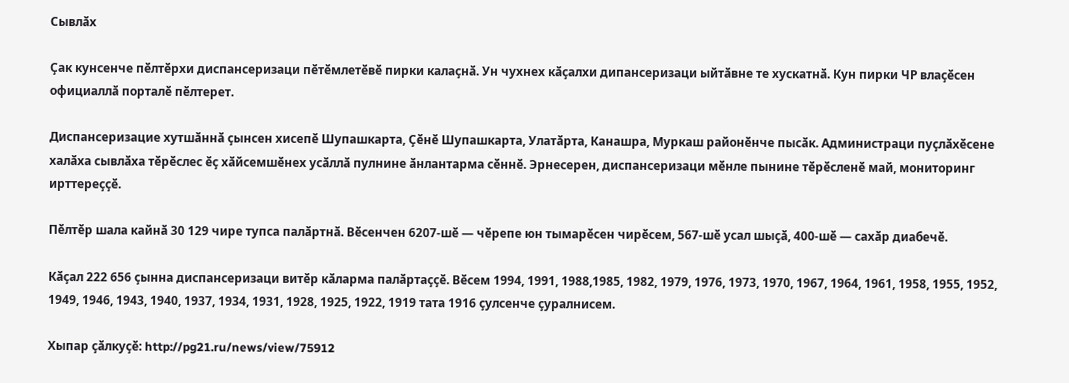Сывлӑх

Ҫак кунсенче пӗлтӗрхи диспансеризаци пӗтӗмлетӗвӗ пирки калаҫнӑ. Ун чухнех кӑҫалхи дипансеризаци ыйтӑвне те хускатнӑ. Кун пирки ЧР влаҫӗсен официаллӑ порталӗ пӗлтерет.

Диспансеризацие хутшӑннӑ ҫынсен хисепӗ Шупашкарта, Ҫӗнӗ Шупашкарта, Улатӑрта, Канашра, Муркаш районӗнче пысӑк. Администраци пуҫлӑхӗсене халӑха сывлӑха тӗрӗслес ӗҫ хӑйсемшӗнех усӑллӑ пулнине ӑнлантарма сӗннӗ. Эрнесерен, диспансеризаци мӗнле пынине тӗрӗсленӗ май, мониторинг ирттереҫҫӗ.

Пӗлтӗр шала кайнӑ 30 129 чире тупса палӑртнӑ. Вӗсенчен 6207-шӗ — чӗрепе юн тымарӗсен чирӗсем, 567-шӗ усал шыҫӑ, 400-шӗ — сахӑр диабечӗ.

Кӑҫал 222 656 ҫынна диспансеризаци витӗр кӑларма палӑртаҫҫӗ. Вӗсем 1994, 1991, 1988,1985, 1982, 1979, 1976, 1973, 1970, 1967, 1964, 1961, 1958, 1955, 1952, 1949, 1946, 1943, 1940, 1937, 1934, 1931, 1928, 1925, 1922, 1919 тата 1916 ҫулсенче ҫуралнисем.

Хыпар ҫӑлкуҫӗ: http://pg21.ru/news/view/75912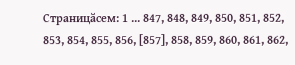Страницӑсем: 1 ... 847, 848, 849, 850, 851, 852, 853, 854, 855, 856, [857], 858, 859, 860, 861, 862,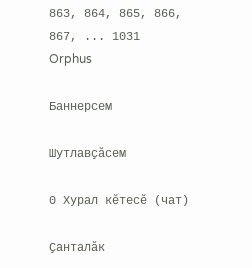863, 864, 865, 866, 867, ... 1031
Orphus

Баннерсем

Шутлавҫӑсем

0 Хурал кӗтесӗ (чат)

Ҫанталӑк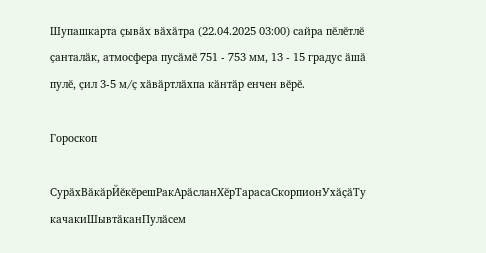Шупашкарта ҫывӑх вӑхӑтра (22.04.2025 03:00) сайра пӗлӗтлӗ ҫанталӑк, атмосфера пусӑмӗ 751 - 753 мм, 13 - 15 градус ӑшӑ пулӗ, ҫил 3-5 м/ҫ хӑвӑртлӑхпа кӑнтӑр енчен вӗрӗ.

Гороскоп

СурӑхВӑкӑрЙӗкӗрешРакАрӑсланХӗрТарасаСкорпионУхӑҫӑТу качакиШывтӑканПулӑсем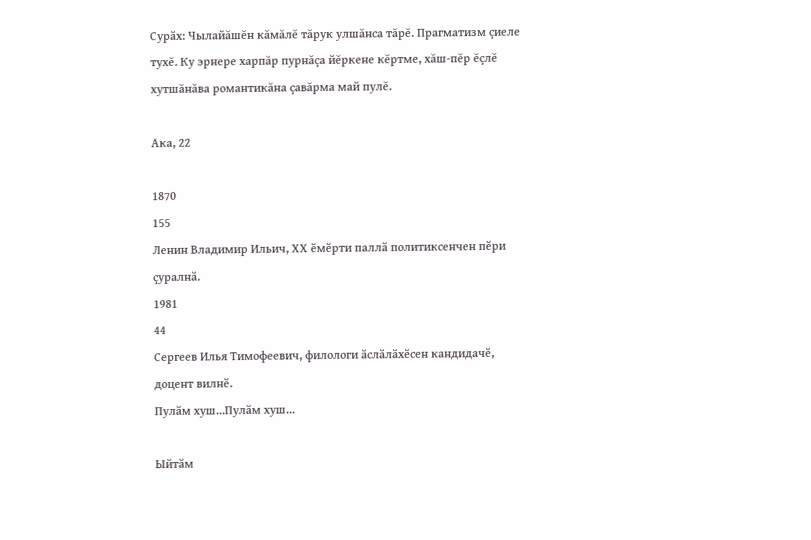Сурӑх: Чылайăшĕн кăмăлĕ тăрук улшăнса тăрĕ. Прагматизм çиеле тухĕ. Ку эрнере харпăр пурнăçа йĕркене кĕртме, хăш-пĕр ĕçлĕ хутшăнăва романтикăна çавăрма май пулĕ.

Ака, 22

1870
155
Ленин Владимир Ильич, ХХ ӗмӗрти паллӑ политиксенчен пӗри ҫуралнӑ.
1981
44
Сергеев Илья Тимофеевич, филологи ӑслӑлӑхӗсен кандидачӗ, доцент вилнӗ.
Пулӑм хуш...Пулӑм хуш...

Ыйтӑм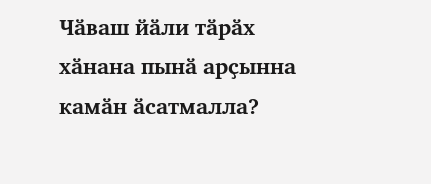Чӑваш йӑли тӑрӑх хӑнана пынӑ арҫынна камӑн ӑсатмалла?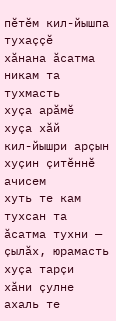пӗтӗм кил-йышпа тухаҫҫӗ
хӑнана ӑсатма никам та тухмасть
хуҫа арӑмӗ
хуҫа хӑй
кил-йышри арҫын
хуҫин ҫитӗннӗ ачисем
хуть те кам тухсан та
ӑсатма тухни — ҫылӑх, юрамасть
хуҫа тарҫи
хӑни ҫулне ахаль те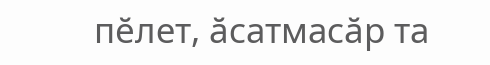пӗлет, ӑсатмасӑр та